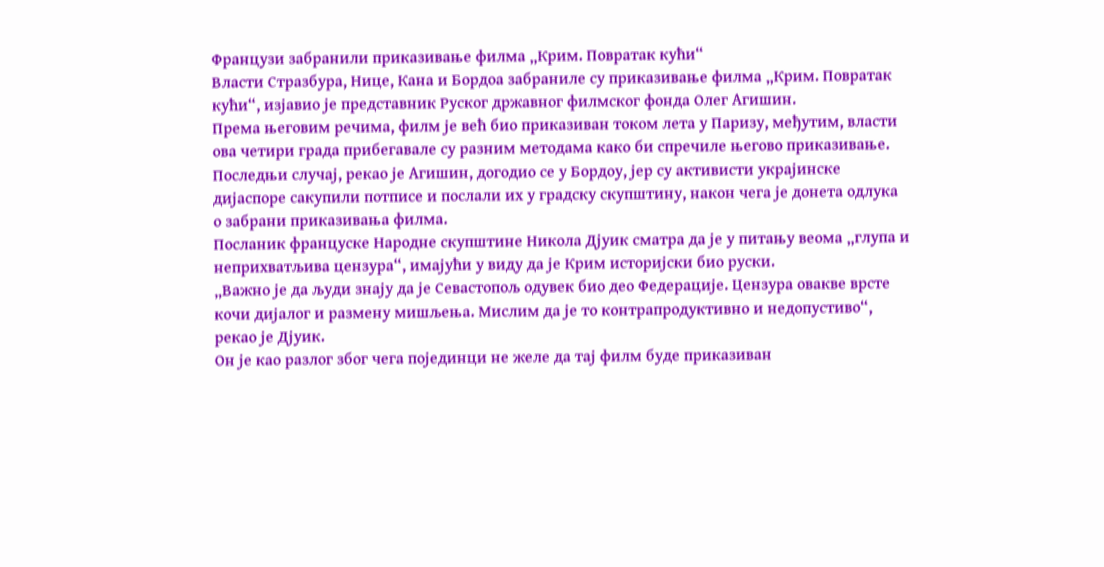Французи забранили приказивање филма „Крим. Повратак кући“
Власти Стразбура, Нице, Кана и Бордоа забраниле су приказивање филма „Крим. Повратак кући“, изјавио је представник Руског државног филмског фонда Олег Агишин.
Према његовим речима, филм је већ био приказиван током лета у Паризу, међутим, власти ова четири града прибегавале су разним методама како би спречиле његово приказивање.
Последњи случај, рекао је Агишин, догодио се у Бордоу, јер су активисти украјинске дијаспоре сакупили потписе и послали их у градску скупштину, након чега је донета одлука о забрани приказивања филма.
Посланик француске Народне скупштине Никола Дјуик сматра да је у питању веома „глупа и неприхватљива цензура“, имајући у виду да је Крим историјски био руски.
„Важно је да људи знају да је Севастопољ одувек био део Федерације. Цензура овакве врсте кочи дијалог и размену мишљења. Мислим да је то контрапродуктивно и недопустиво“, рекао је Дјуик.
Он је као разлог због чега појединци не желе да тај филм буде приказиван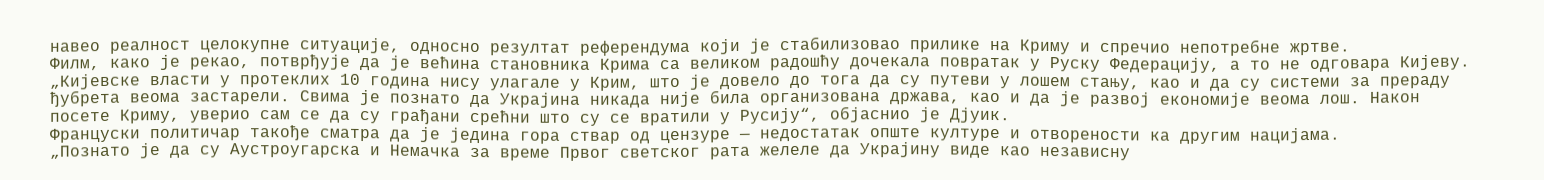навео реалност целокупне ситуације, односно резултат референдума који је стабилизовао прилике на Криму и спречио непотребне жртве.
Филм, како је рекао, потврђује да је већина становника Крима са великом радошћу дочекала повратак у Руску Федерацију, а то не одговара Кијеву.
„Кијевске власти у протеклих 10 година нису улагале у Крим, што је довело до тога да су путеви у лошем стању, као и да су системи за прераду ђубрета веома застарели. Свима је познато да Украјина никада није била организована држава, као и да је развој економије веома лош. Након посете Криму, уверио сам се да су грађани срећни што су се вратили у Русију“, објаснио је Дјуик.
Француски политичар такође сматра да је једина гора ствар од цензуре — недостатак опште културе и отворености ка другим нацијама.
„Познато је да су Аустроугарска и Немачка за време Првог светског рата желеле да Украјину виде као независну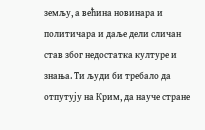земљу, а већина новинара и политичара и даље дели сличан став због недостатка културе и знања. Ти људи би требало да отпутују на Крим, да науче стране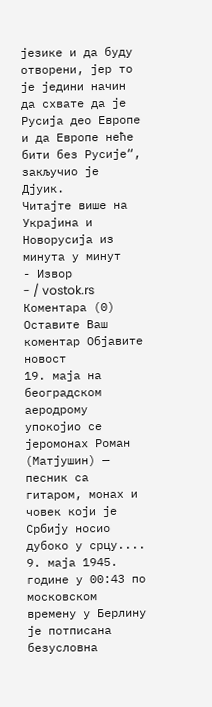језике и да буду отворени, јер то је једини начин да схвате да је Русија део Европе и да Европе неће бити без Русије“, закључио је Дјуик.
Читајте више на Украјина и Новорусија из минута у минут
- Извор
- / vostok.rs
Коментара (0) Оставите Ваш коментар Објавите новост
19. маја на београдском аеродрому упокојио се јеромонах Роман (Матјушин) — песник са гитаром, монах и човек који је Србију носио дубоко у срцу....
9. маја 1945. године у 00:43 по московском времену у Берлину је потписана безусловна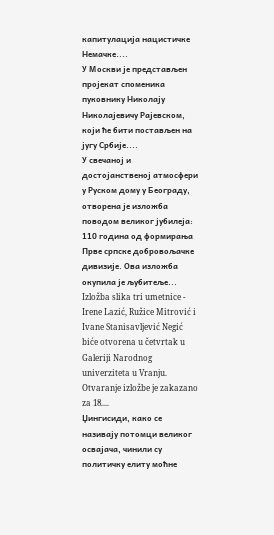капитулација нацистичке Немачке....
У Москви је представљен пројекат споменика пуковнику Николају Николајевичу Рајевском, који ће бити постављен на југу Србије....
У свечаној и достојанственој атмосфери у Руском дому у Београду, отворена је изложба поводом великог јубилеја: 110 година од формирања Прве српске добровољачке дивизије. Ова изложба окупила је љубитеље...
Izložba slika tri umetnice - Irene Lazić, Ružice Mitrović i Ivane Stanisavljević Negić biće otvorena u četvrtak u Galeriji Narodnog univerziteta u Vranju. Otvaranje izložbe je zakazano za 18....
Џингисиди, како се називају потомци великог освајача, чинили су политичку елиту моћне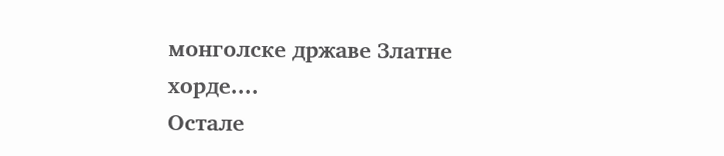монголске државе Златне хорде....
Остале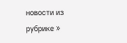новости из рубрике »